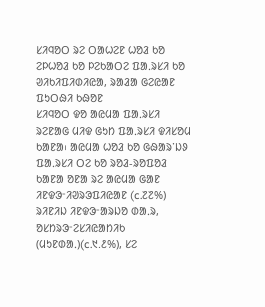ᱥᱤᱧᱚᱛ ᱨᱮ ᱛᱟᱦᱮᱱ ᱦᱚᱲ ᱠᱚ ᱮᱞᱦᱚᱲ ᱠᱚ ᱞᱮᱠᱟᱛᱮ ᱯᱟᱹᱨᱥᱤ ᱠᱚ
ᱣᱤᱠᱤᱯᱤᱰᱤᱭᱟ, ᱨᱟᱲᱟ ᱜᱮᱭᱟᱱ ᱯᱩᱛᱷᱤ ᱠᱷᱚᱱ
ᱥᱤᱧᱚᱛ ᱫᱚ ᱟᱭᱢᱟ ᱯᱟᱹᱨᱥᱤ ᱨᱮᱱᱟᱜ ᱢᱤᱫ ᱜᱩᱴ ᱯᱟᱹᱨᱥᱤ ᱫᱤᱥᱚᱢ ᱠᱟᱱᱟ᱾ ᱟᱭᱢᱟ ᱦᱚᱲ ᱠᱚ ᱜᱷᱟᱨᱸᱡᱽ ᱯᱟᱹᱨᱥᱤ ᱛᱮ ᱠᱚ ᱨᱚᱲ-ᱨᱚᱯᱚᱲ ᱠᱟᱱᱟ ᱚᱱᱟ ᱨᱮ ᱟᱭᱢᱟ ᱜᱟᱱ ᱤᱱᱫᱳᱼᱤᱣᱨᱳᱯᱤᱭᱟᱱ (c.᱗᱗%) ᱨᱤᱱᱤᱡ ᱤᱱᱫᱳᱼᱟᱨᱡᱚ ᱰᱟᱹᱨ, ᱚᱥᱴᱨᱳᱼᱮᱥᱤᱭᱟᱴᱤᱠ (ᱢᱩᱱᱰᱟᱹ)(c.᱑.᱒%), ᱥᱮ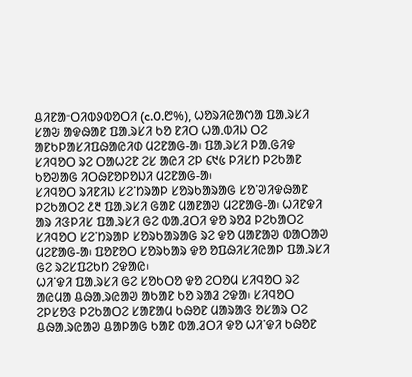ᱪᱤᱱᱟᱼᱛᱤᱵᱽᱵᱚᱛᱤ (c.0.᱘%), ᱦᱚᱨᱤᱭᱟᱬᱟ ᱯᱟᱹᱨᱥᱤ ᱥᱟᱶ ᱟᱫᱷᱟᱱ ᱯᱟᱹᱨᱥᱤ ᱠᱚ ᱱᱤᱛ ᱦᱟᱹᱵᱤᱡ ᱛᱮ ᱟᱱᱠᱞᱟᱥᱤᱯᱷᱟᱭᱤᱰ ᱢᱮᱱᱟᱜ-ᱟ᱾ ᱯᱟᱹᱨᱥᱤ ᱞᱟᱹᱜᱤᱫ ᱥᱤᱧᱚᱛ ᱨᱮ ᱛᱟᱦᱮᱱ ᱮᱥ ᱟᱭᱤ ᱮᱞ ᱔᱑᱕ ᱞᱤᱥᱴ ᱞᱮᱠᱟᱱ ᱠᱚᱣᱟᱜ ᱤᱛᱷᱱᱚᱞᱚᱡᱤ ᱢᱮᱱᱟᱜ-ᱟ᱾
ᱥᱤᱧᱚᱛ ᱨᱤᱱᱤᱡ ᱥᱮᱸᱴᱨᱟᱞ ᱥᱚᱨᱠᱟᱨᱟᱜ ᱥᱚᱸᱣᱤᱫᱷᱟᱱ ᱞᱮᱠᱟᱛᱮ ᱒᱓ ᱯᱟᱹᱨᱥᱤ ᱜᱟᱱ ᱢᱟᱱᱟᱣ ᱢᱮᱱᱟᱜ-ᱟ᱾ ᱦᱤᱱᱫᱤ ᱟᱨ ᱤᱝᱞᱤᱥ ᱯᱟᱹᱨᱥᱤ ᱜᱮ ᱵᱟᱹᱲᱛᱤ ᱫᱚ ᱨᱚᱲ ᱞᱮᱠᱟᱛᱮ ᱥᱤᱧᱚᱛ ᱥᱮᱸᱴᱨᱟᱞ ᱥᱚᱨᱠᱟᱨᱟᱜ ᱨᱮ ᱫᱚ ᱢᱟᱱᱟᱣ ᱵᱟᱛᱟᱣ ᱢᱮᱱᱟᱜ-ᱟ᱾ ᱯᱚᱱᱚᱛ ᱥᱚᱨᱠᱟᱨ ᱫᱚ ᱚᱯᱷᱤᱥᱤᱭᱟᱞ ᱯᱟᱹᱨᱥᱤ ᱜᱮ ᱨᱮᱥᱯᱮᱠᱴ ᱮᱫᱟᱭ᱾
ᱦᱤᱸᱫᱤ ᱯᱟᱹᱨᱥᱤ ᱜᱮ ᱥᱚᱠᱛᱚ ᱫᱚ ᱮᱛᱚᱢ ᱥᱤᱧᱚᱛ ᱨᱮ ᱟᱭᱢᱟ ᱪᱷᱟᱹᱨᱭᱟᱣ ᱟᱠᱟᱱ ᱠᱚ ᱨᱟᱲ ᱮᱫᱟ᱾ ᱥᱤᱧᱚᱛ ᱮᱞᱥᱚᱝ ᱞᱮᱠᱟᱛᱮ ᱥᱟᱱᱟᱢ ᱠᱷᱚᱱ ᱢᱟᱨᱟᱝ ᱚᱥᱟᱨ ᱛᱮ ᱪᱷᱟᱹᱨᱭᱟᱣ ᱪᱟᱞᱟᱜ ᱠᱟᱱ ᱵᱟᱹᱲᱛᱤ ᱫᱚ ᱦᱤᱸᱫᱤ ᱠᱷᱚᱱ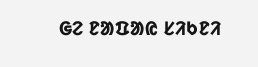ᱜᱮ ᱱᱟᱯᱟᱭ ᱥᱤᱠᱱᱤ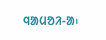ᱧᱟᱢᱚᱤ-ᱟ᱾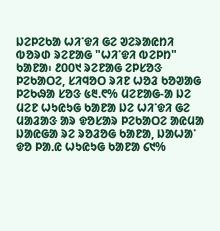ᱡᱮᱞᱮᱠᱟ ᱦᱤᱸᱫᱤ ᱜᱮ ᱣᱮᱨᱟᱭᱴᱤ ᱵᱚᱨᱰ ᱨᱮᱱᱟᱜ "ᱦᱤᱸᱫᱤ ᱵᱮᱞᱴ" ᱠᱟᱱᱟ᱾ ᱒᱐᱐᱑ ᱨᱮᱱᱟᱜ ᱮᱞᱥᱚᱝ ᱞᱮᱠᱟᱛᱮ, ᱥᱤᱧᱚᱛ ᱨᱤᱱ ᱦᱚᱲ ᱠᱚᱣᱟᱜ ᱞᱮᱠᱷᱟ ᱥᱚᱝ ᱕᱓.᱖% ᱢᱮᱱᱟᱜ-ᱟ ᱡᱮ ᱢᱮᱱ ᱦᱩᱭᱩᱜ ᱠᱟᱱᱟ ᱡᱮ ᱦᱤᱸᱫᱤ ᱜᱮ ᱢᱟᱲᱟᱝ ᱟᱨ ᱫᱚᱥᱟᱨ ᱞᱮᱠᱟᱛᱮ ᱟᱭᱢᱟ ᱡᱟᱭᱜᱟ ᱨᱮ ᱨᱚᱲᱚᱜ ᱠᱟᱱᱟ, ᱡᱟᱦᱟᱸ ᱫᱚ ᱞᱟᱹᱭ ᱦᱩᱭᱩᱜ ᱠᱟᱱᱟ ᱔᱑%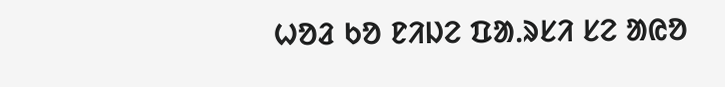ᱦᱚᱲ ᱠᱚ ᱱᱤᱡᱮ ᱯᱟᱹᱨᱥᱤ ᱥᱮ ᱟᱭᱚ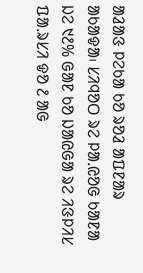ᱟᱲᱟᱝ ᱞᱮᱠᱟ ᱠᱚ ᱨᱚᱲ ᱟᱯᱱᱟᱨ ᱟᱠᱟᱫᱟ᱾ ᱥᱤᱧᱚᱛ ᱨᱮ ᱞᱟᱹᱭᱚᱜ ᱠᱟᱱᱟ ᱡᱮ ᱑᱒% ᱜᱟᱱ ᱠᱚ ᱡᱟᱭᱜᱟ ᱨᱮ ᱤᱝᱞᱤᱥ ᱯᱟᱹᱨᱥᱤ ᱫᱚ ᱒ ᱟᱜ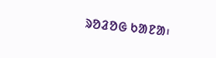ᱨᱚᱲᱚᱜ ᱠᱟᱱᱟ᱾